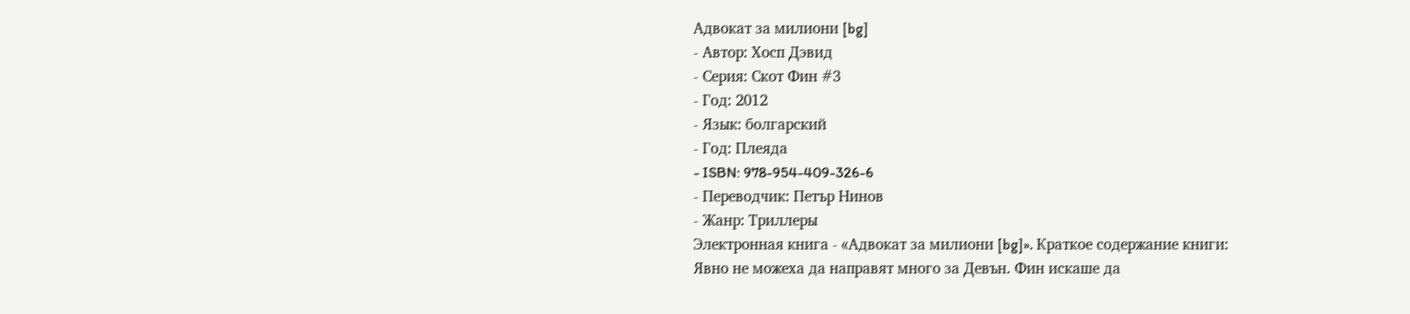Адвокат за милиони [bg]
- Автор: Хосп Дэвид
- Серия: Скот Фин #3
- Год: 2012
- Язык: болгарский
- Год: Плеяда
- ISBN: 978-954-409-326-6
- Переводчик: Петър Нинов
- Жанр: Триллеры
Электронная книга - «Адвокат за милиони [bg]». Краткое содержание книги:
Явно не можеха да направят много за Девън. Фин искаше да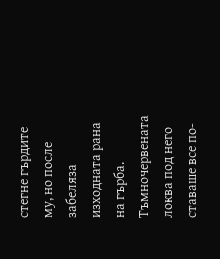стегне гърдите му, но после забеляза изходната рана на гърба. Тъмночервената локва под него ставаше все по-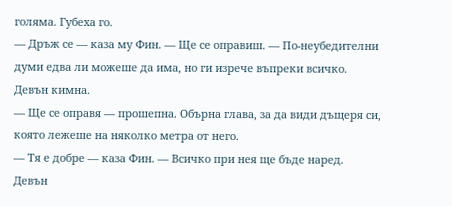голяма. Губеха го.
— Дръж се — каза му Фин. — Ще се оправиш. — По-неубедителни думи едва ли можеше да има, но ги изрече въпреки всичко.
Девън кимна.
— Ще се оправя — прошепна. Обърна глава, за да види дъщеря си, която лежеше на няколко метра от него.
— Тя е добре — каза Фин. — Всичко при нея ще бъде наред.
Девън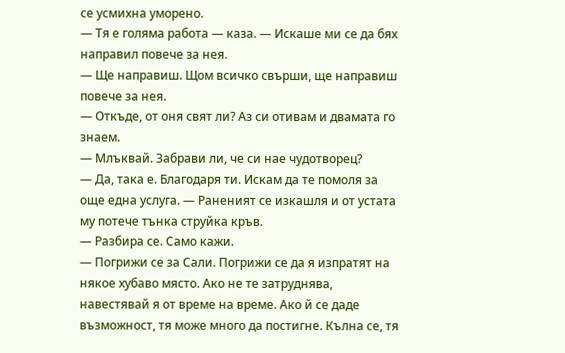се усмихна уморено.
— Тя е голяма работа — каза. — Искаше ми се да бях направил повече за нея.
— Ще направиш. Щом всичко свърши, ще направиш повече за нея.
— Откъде, от оня свят ли? Аз си отивам и двамата го знаем.
— Млъквай. Забрави ли, че си нае чудотворец?
— Да, така е. Благодаря ти. Искам да те помоля за още една услуга. — Раненият се изкашля и от устата му потече тънка струйка кръв.
— Разбира се. Само кажи.
— Погрижи се за Сали. Погрижи се да я изпратят на някое хубаво място. Ако не те затруднява, навестявай я от време на време. Ако й се даде възможност, тя може много да постигне. Кълна се, тя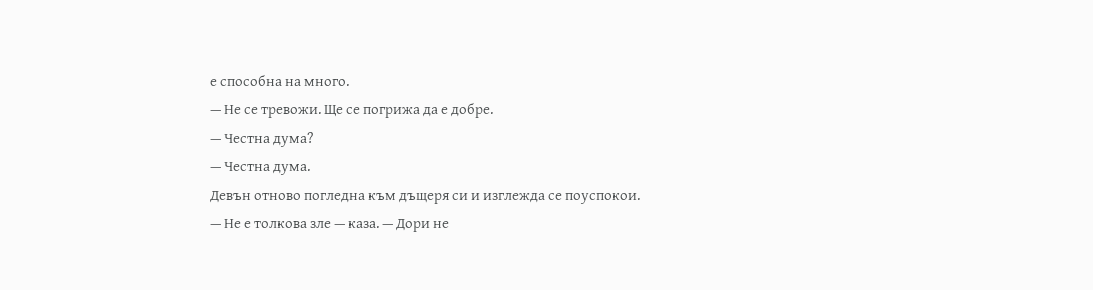е способна на много.
— Не се тревожи. Ще се погрижа да е добре.
— Честна дума?
— Честна дума.
Девън отново погледна към дъщеря си и изглежда се поуспокои.
— Не е толкова зле — каза. — Дори не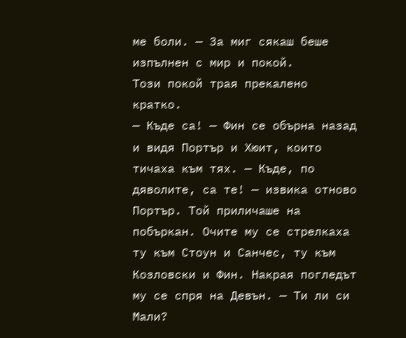ме боли. — За миг сякаш беше изпълнен с мир и покой.
Този покой трая прекалено кратко.
— Къде са! — Фин се обърна назад и видя Портър и Хюит, които тичаха към тях. — Къде, по дяволите, са те! — извика отново Портър. Той приличаше на побъркан. Очите му се стрелкаха ту към Стоун и Санчес, ту към Козловски и Фин. Накрая погледът му се спря на Девън. — Ти ли си Мали?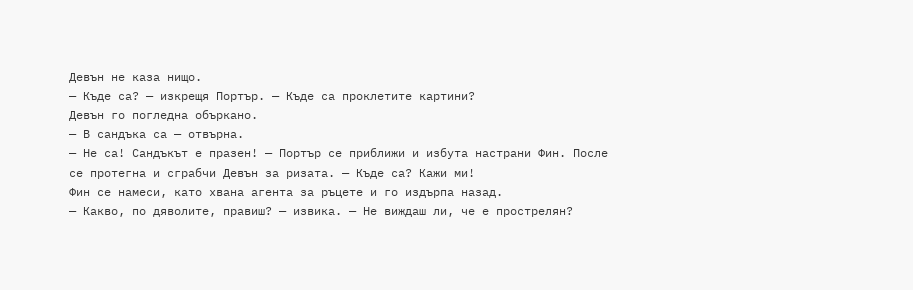Девън не каза нищо.
— Къде са? — изкрещя Портър. — Къде са проклетите картини?
Девън го погледна объркано.
— В сандъка са — отвърна.
— Не са! Сандъкът е празен! — Портър се приближи и избута настрани Фин. После се протегна и сграбчи Девън за ризата. — Къде са? Кажи ми!
Фин се намеси, като хвана агента за ръцете и го издърпа назад.
— Какво, по дяволите, правиш? — извика. — Не виждаш ли, че е прострелян?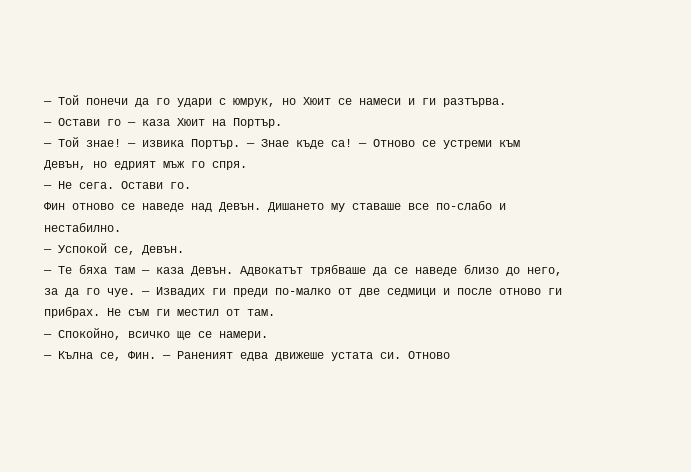— Той понечи да го удари с юмрук, но Хюит се намеси и ги разтърва.
— Остави го — каза Хюит на Портър.
— Той знае! — извика Портър. — Знае къде са! — Отново се устреми към Девън, но едрият мъж го спря.
— Не сега. Остави го.
Фин отново се наведе над Девън. Дишането му ставаше все по-слабо и нестабилно.
— Успокой се, Девън.
— Те бяха там — каза Девън. Адвокатът трябваше да се наведе близо до него, за да го чуе. — Извадих ги преди по-малко от две седмици и после отново ги прибрах. Не съм ги местил от там.
— Спокойно, всичко ще се намери.
— Кълна се, Фин. — Раненият едва движеше устата си. Отново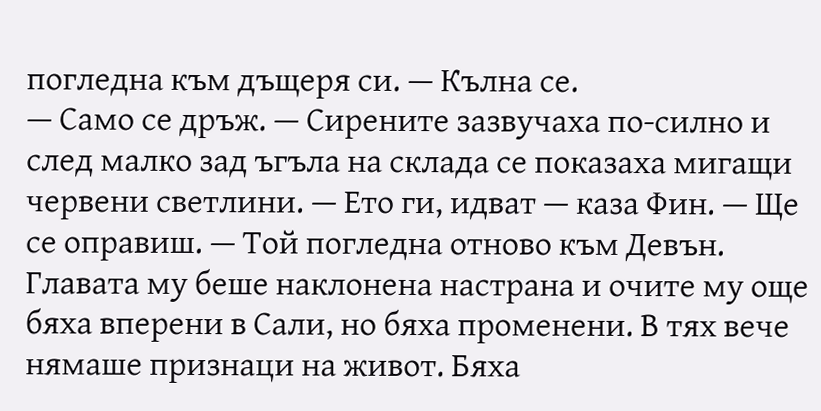погледна към дъщеря си. — Кълна се.
— Само се дръж. — Сирените зазвучаха по-силно и след малко зад ъгъла на склада се показаха мигащи червени светлини. — Ето ги, идват — каза Фин. — Ще се оправиш. — Той погледна отново към Девън. Главата му беше наклонена настрана и очите му още бяха вперени в Сали, но бяха променени. В тях вече нямаше признаци на живот. Бяха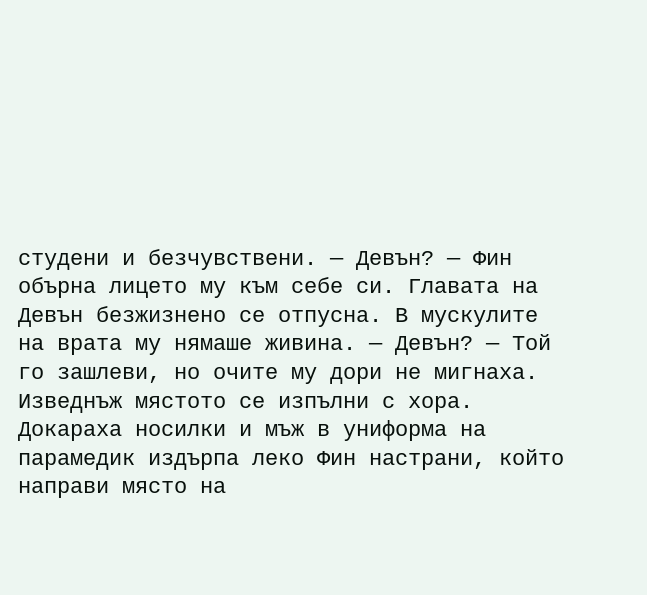студени и безчувствени. — Девън? — Фин обърна лицето му към себе си. Главата на Девън безжизнено се отпусна. В мускулите на врата му нямаше живина. — Девън? — Той го зашлеви, но очите му дори не мигнаха.
Изведнъж мястото се изпълни с хора. Докараха носилки и мъж в униформа на парамедик издърпа леко Фин настрани, който направи място на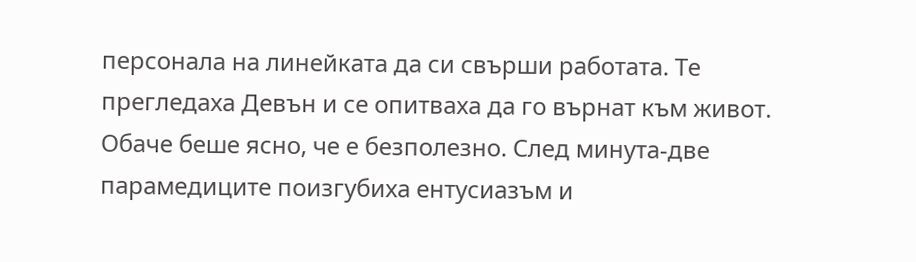персонала на линейката да си свърши работата. Те прегледаха Девън и се опитваха да го върнат към живот. Обаче беше ясно, че е безполезно. След минута-две парамедиците поизгубиха ентусиазъм и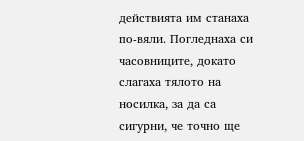действията им станаха по-вяли. Погледнаха си часовниците, докато слагаха тялото на носилка, за да са сигурни, че точно ще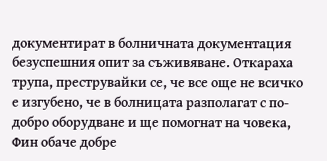документират в болничната документация безуспешния опит за съживяване. Откараха трупа, преструвайки се, че все още не всичко е изгубено, че в болницата разполагат с по-добро оборудване и ще помогнат на човека, Фин обаче добре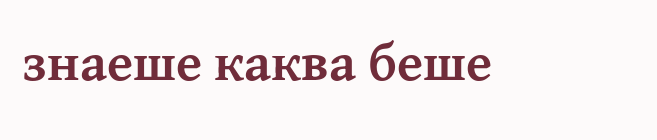знаеше каква беше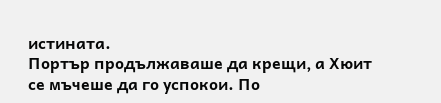истината.
Портър продължаваше да крещи, а Хюит се мъчеше да го успокои. По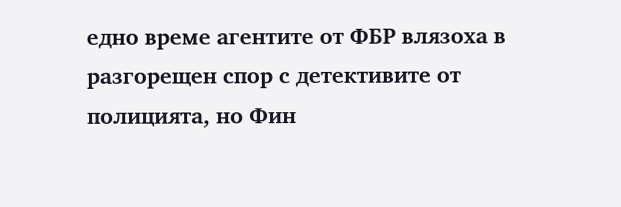едно време агентите от ФБР влязоха в разгорещен спор с детективите от полицията, но Фин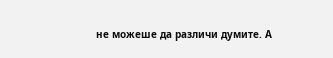не можеше да различи думите. А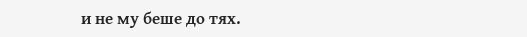и не му беше до тях.